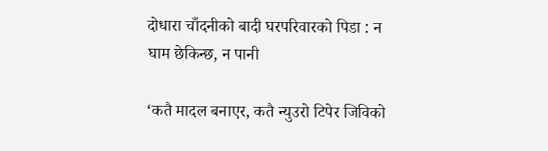दोधारा चाँदनीको बादी घरपरिवारको पिडा : न घाम छेकिन्छ, न पानी

‘कतै मादल बनाएर, कतै न्युउरो टिपेर जिविको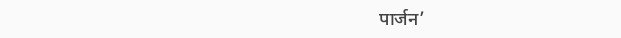पार्जन’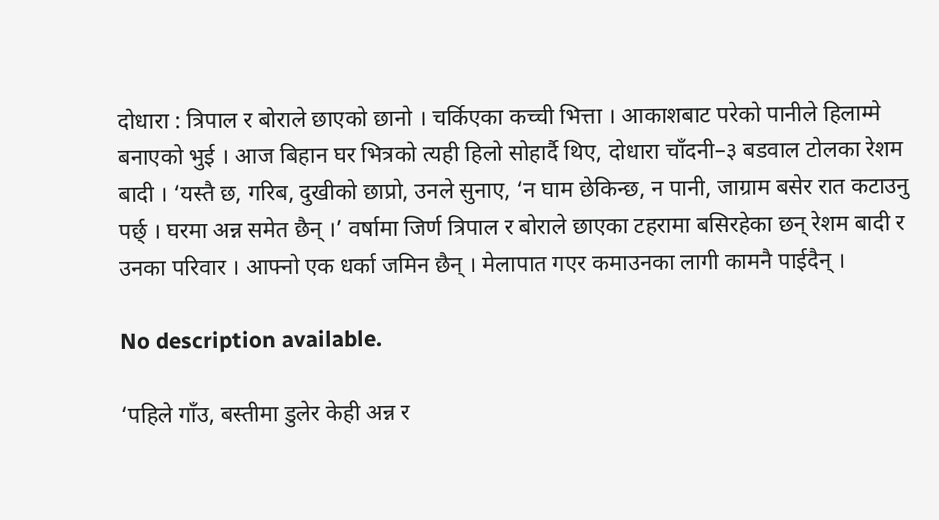दोधारा : त्रिपाल र बोराले छाएको छानो । चर्किएका कच्ची भित्ता । आकाशबाट परेको पानीले हिलाम्मे बनाएको भुई । आज बिहान घर भित्रको त्यही हिलो सोहार्दै थिए, दोधारा चाँदनी–३ बडवाल टोलका रेशम बादी । ‘यस्तै छ, गरिब, दुखीको छाप्रो, उनले सुनाए, ‘न घाम छेकिन्छ, न पानी, जाग्राम बसेर रात कटाउनु पर्छ् । घरमा अन्न समेत छैन् ।’ वर्षामा जिर्ण त्रिपाल र बोराले छाएका टहरामा बसिरहेका छन् रेशम बादी र उनका परिवार । आफ्नो एक धर्का जमिन छैन् । मेलापात गएर कमाउनका लागी कामनै पाईदैन् ।

No description available.

‘पहिले गाँउ, बस्तीमा डुलेर केही अन्न र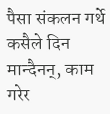पैसा संकलन गर्थे कसैले दिन मान्दैनन्, काम गरेर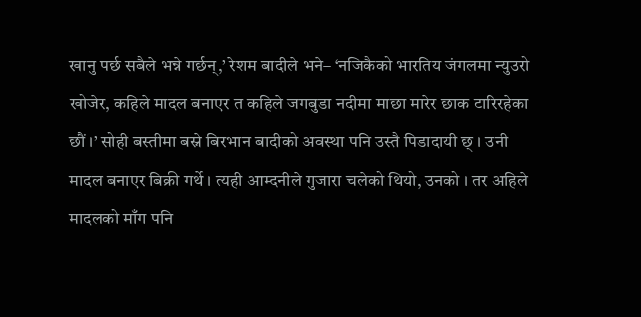खानु पर्छ सबैले भन्ने गर्छन्,’ रेशम बादीले भने– ‘नजिकैको भारतिय जंगलमा न्युउरो खोजेर, कहिले मादल बनाएर त कहिले जगबुडा नदीमा माछा मारेर छाक टारिरहेका छौं ।’ सोही बस्तीमा बस्ने बिरभान बादीको अवस्था पनि उस्तै पिडादायी छ् । उनी मादल बनाएर बिक्री गर्थे । त्यही आम्दनीले गुजारा चलेको थियो, उनको । तर अहिले मादलको माँग पनि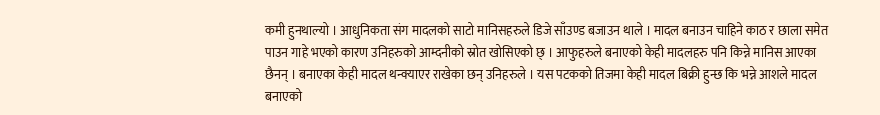कमी हुनथाल्यो । आधुनिकता संग मादलको साटो मानिसहरुले डिजे साँउण्ड बजाउन थाले । मादल बनाउन चाहिने काठ र छाला समेत पाउन गाहे भएको कारण उनिहरुको आम्दनीको स्रोत खोसिएको छ् । आफुहरुले बनाएको केही मादलहरु पनि किन्ने मानिस आएका छैनन् । बनाएका केही मादल थन्क्याएर राखेका छन् उनिहरुले । यस पटकको तिजमा केही मादल बिक्री हुन्छ कि भन्ने आशले मादल बनाएको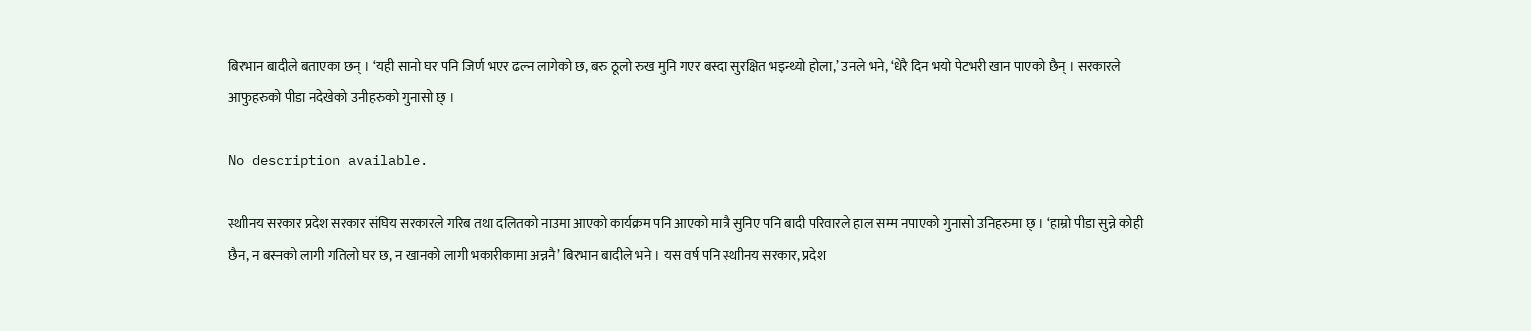बिरभान बादीले बताएका छन् । ‘यही सानो घर पनि जिर्ण भएर ढल्न लागेको छ, बरु ठूलो रुख मुनि गएर बस्दा सुरक्षित भइन्थ्यो होला,’ उनले भने, ‘धेरै दिन भयो पेटभरी खान पाएको छैन् । सरकारले आफुहरुको पीडा नदेखेको उनीहरुको गुनासो छ् ।

No description available.

स्थाीनय सरकार प्रदेश सरकार संघिय सरकारले गरिब तथा दलितको नाउमा आएको कार्यक्रम पनि आएको मात्रै सुनिए पनि बादी परिवारले हाल सम्म नपाएको गुनासो उनिहरुमा छ् । ‘हाम्रो पीडा सुन्ने कोही छैन, न बस्नको लागी गतिलो घर छ, न खानको लागी भकारीकामा अन्ननै’ बिरभान बादीले भने । यस वर्ष पनि स्थाीनय सरकार, प्रदेश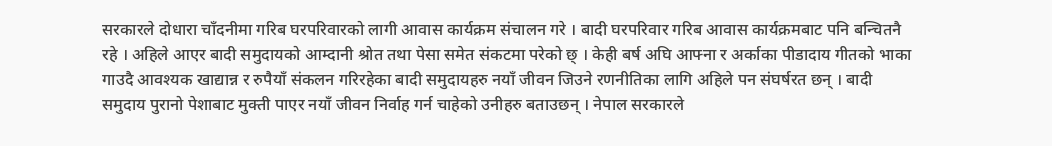सरकारले दोधारा चाँदनीमा गरिब घरपरिवारको लागी आवास कार्यक्रम संचालन गरे । बादी घरपरिवार गरिब आवास कार्यक्रमबाट पनि बन्चितनै रहे । अहिले आएर बादी समुदायको आम्दानी श्रोत तथा पेसा समेत संकटमा परेको छ् । केही बर्ष अघि आफ्ना र अर्काका पीडादाय गीतको भाका गाउदै आवश्यक खाद्यान्न र रुपैयाँ संकलन गरिरहेका बादी समुदायहरु नयाँ जीवन जिउने रणनीतिका लागि अहिले पन संघर्षरत छन् । बादी समुदाय पुरानो पेशाबाट मुक्ती पाएर नयाँ जीवन निर्वाह गर्न चाहेको उनीहरु बताउछन् । नेपाल सरकारले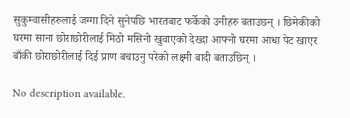सुकुम्वासीहरुलाई जग्गा दिने सुनेपछि भारतबाट फर्केको उनीहरु बताउछन् । छिमेकीको घरमा साना छोराछोरीलाई मिठो मसिनो खुवाएको देख्दा आफ्नो घरमा आधा पेट खाएर बाँकी छोराछोरीलाई दिई प्राण बचाउनु परेको लक्ष्मी बादी बताउछिन् ।

No description available.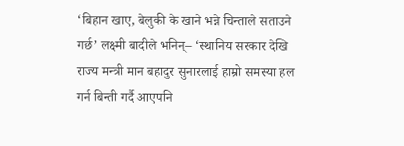‘बिहान खाए, बेलुकी के खाने भन्ने चिन्ताले सताउने गर्छ’ लक्ष्मी बादीले भनिन्– ‘स्थानिय सरकार देखि राज्य मन्त्री मान बहादुर सुनारलाई हाम्रो समस्या हल गर्न बिन्ती गर्दै आएपनि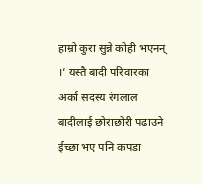हाम्रो कुरा सुन्ने कोही भएनन् ।’ यस्तै बादी परिवारका अर्का सदस्य रंगलाल बादीलाई छोराछोरी पढाउने ईच्छा भए पनि कपडा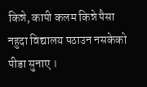किन्ने, कापी कलम किन्ने पैसा नहुदा विद्यालय पठाउन नसकेको पीडा सुनाए ।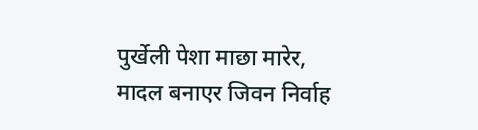पुर्खेली पेशा माछा मारेर, मादल बनाएर जिवन निर्वाह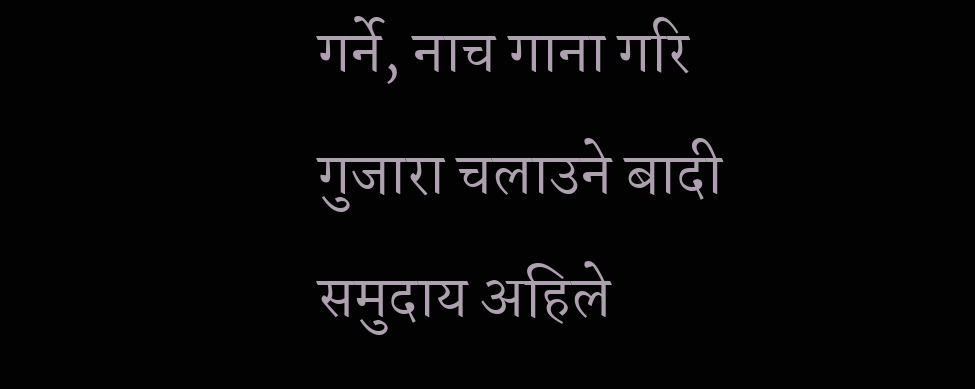गर्ने, नाच गाना गरि गुजारा चलाउने बादी समुदाय अहिले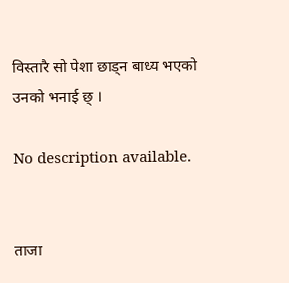विस्तारै सो पेशा छाड्न बाध्य भएको उनको भनाई छ् ।

No description available.


ताजा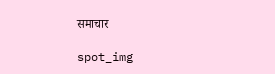समाचार

spot_img